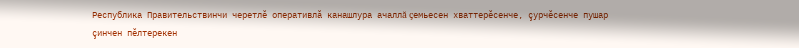Республика Правительствинчи черетлĕ оперативлă канашлура ачаллă çемьесен хваттерĕсенче, çурчĕсенче пушар çинчен пĕлтерекен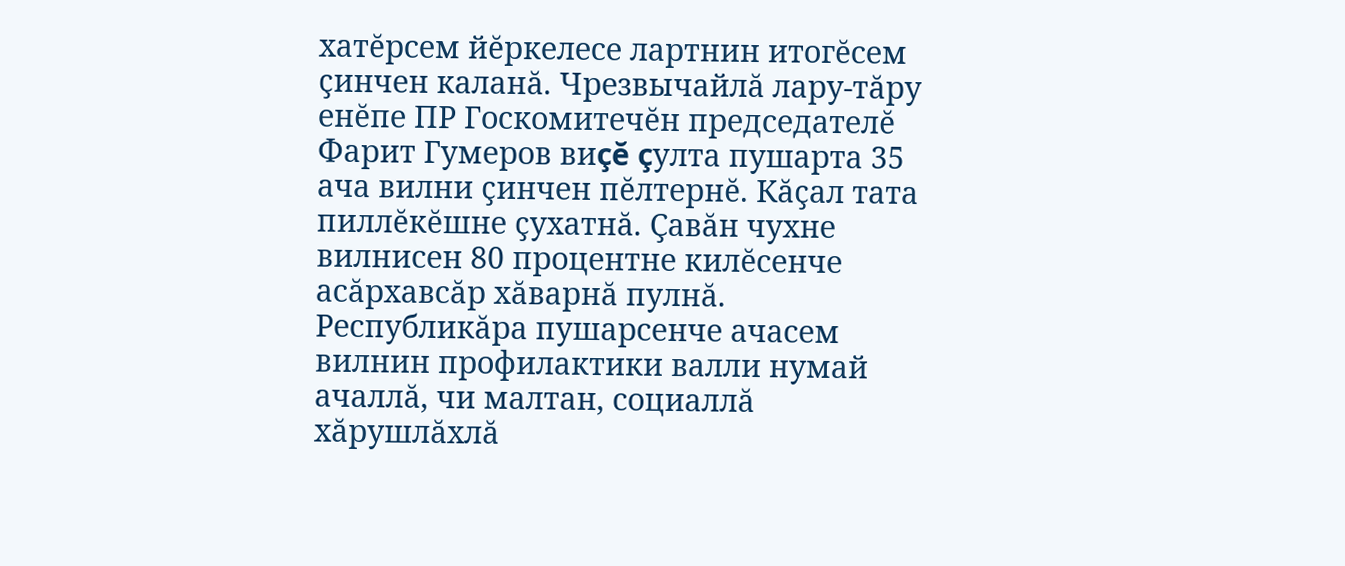хатĕрсем йĕркелесе лартнин итогĕсем çинчен каланă. Чрезвычайлă лару-тăру енĕпе ПР Госкомитечĕн председателĕ Фарит Гумеров виçĕ çулта пушарта 35 ача вилни çинчен пĕлтернĕ. Кăçал тата пиллĕкĕшне çухатнă. Çавăн чухне вилнисен 80 процентне килĕсенче асăрхавсăр хăварнă пулнă.
Республикăра пушарсенче ачасем вилнин профилактики валли нумай ачаллă, чи малтан, социаллă хăрушлăхлă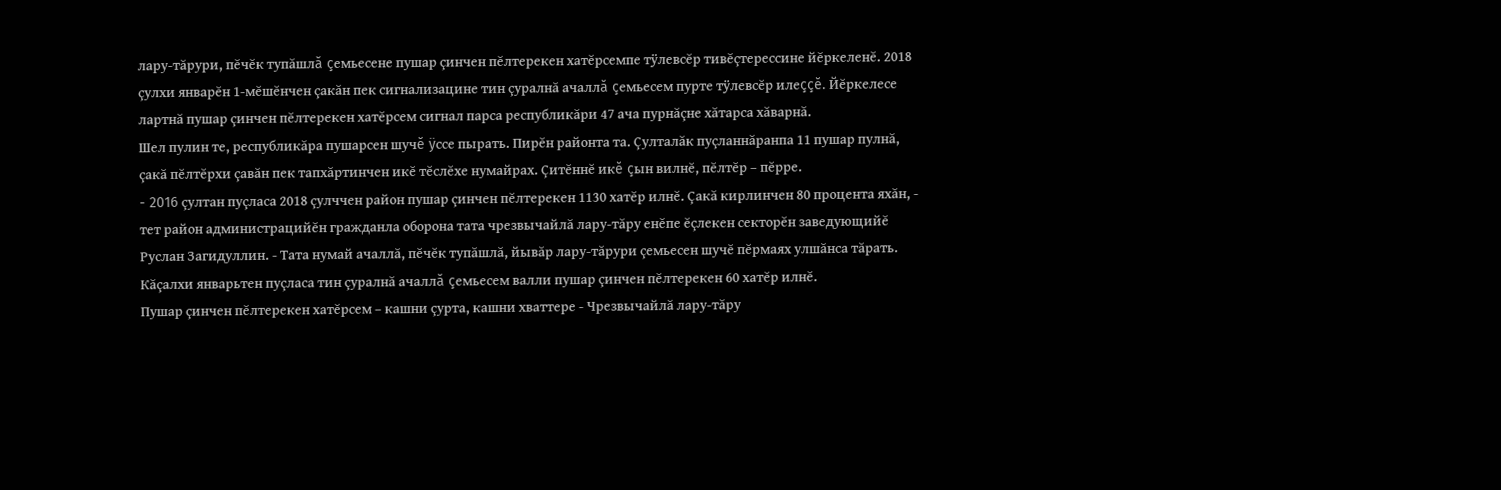лару-тăрури, пĕчĕк тупăшлă çемьесене пушар çинчен пĕлтерекен хатĕрсемпе тÿлевсĕр тивĕçтерессине йĕркеленĕ. 2018 çулхи январĕн 1-мĕшĕнчен çакăн пек сигнализацине тин çуралнă ачаллă çемьесем пурте тÿлевсĕр илеççĕ. Йĕркелесе лартнă пушар çинчен пĕлтерекен хатĕрсем сигнал парса республикăри 47 ача пурнăçне хăтарса хăварнă.
Шел пулин те, республикăра пушарсен шучĕ ÿссе пырать. Пирĕн районта та. Çулталăк пуçланнăранпа 11 пушар пулнă, çакă пĕлтĕрхи çавăн пек тапхăртинчен икĕ тĕслĕхе нумайрах. Çитĕннĕ икĕ çын вилнĕ, пĕлтĕр – пĕрре.
- 2016 çултан пуçласа 2018 çулччен район пушар çинчен пĕлтерекен 1130 хатĕр илнĕ. Çакă кирлинчен 80 процента яхăн, - тет район администрацийĕн гражданла оборона тата чрезвычайлă лару-тăру енĕпе ĕçлекен секторĕн заведующийĕ Руслан Загидуллин. - Тата нумай ачаллă, пĕчĕк тупăшлă, йывăр лару-тăрури çемьесен шучĕ пĕрмаях улшăнса тăрать. Кăçалхи январьтен пуçласа тин çуралнă ачаллă çемьесем валли пушар çинчен пĕлтерекен 60 хатĕр илнĕ.
Пушар çинчен пĕлтерекен хатĕрсем – кашни çурта, кашни хваттере - Чрезвычайлă лару-тăру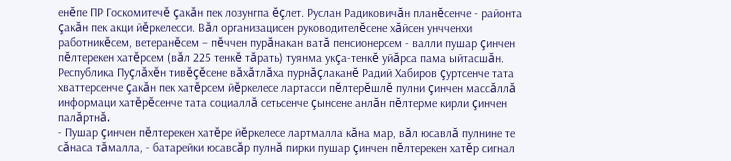енĕпе ПР Госкомитечĕ çакăн пек лозунгпа ĕçлет. Руслан Радиковичăн планĕсенче - районта çакăн пек акци йĕркелесси. Вăл организацисен руководителĕсене хăйсен унчченхи работникĕсем, ветеранĕсем – пĕччен пурăнакан ватă пенсионерсем - валли пушар çинчен пĕлтерекен хатĕрсем (вăл 225 тенкĕ тăрать) туянма укçа-тенкĕ уйăрса пама ыйтасшăн.
Республика Пуçлăхĕн тивĕçĕсене вăхăтлăха пурнăçлаканĕ Радий Хабиров çуртсенче тата хваттерсенче çакăн пек хатĕрсем йĕркелесе лартасси пĕлтерĕшлĕ пулни çинчен массăллă информаци хатĕрĕсенче тата социаллă сетьсенче çынсене анлăн пĕлтерме кирли çинчен палăртнă.
- Пушар çинчен пĕлтерекен хатĕре йĕркелесе лартмалла кăна мар, вăл юсавлă пулнине те сăнаса тăмалла, - батарейки юсавсăр пулнă пирки пушар çинчен пĕлтерекен хатĕр сигнал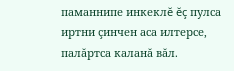паманнипе инкеклĕ ĕç пулса иртни çинчен аса илтерсе, палăртса каланă вăл.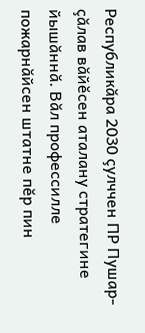Республикăра 2030 çулччен ПР Пушар-çăлав вăйĕсен аталану стратегине йышăннă. Вăл профессилле пожарнăйсен штатне пĕр пин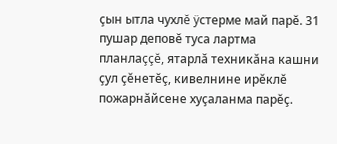çын ытла чухлĕ ÿстерме май парĕ. 31 пушар деповĕ туса лартма планлаççĕ, ятарлă техникăна кашни çул çĕнетĕç, кивелнине ирĕклĕ пожарнăйсене хуçаланма парĕç.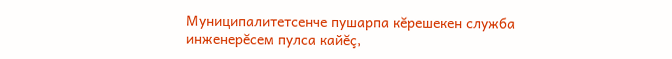Муниципалитетсенче пушарпа кĕрешекен служба инженерĕсем пулса кайĕç,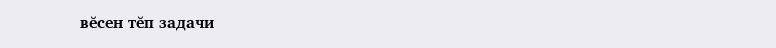вĕсен тĕп задачи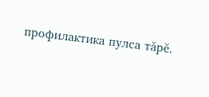профилактика пулса тăрĕ.